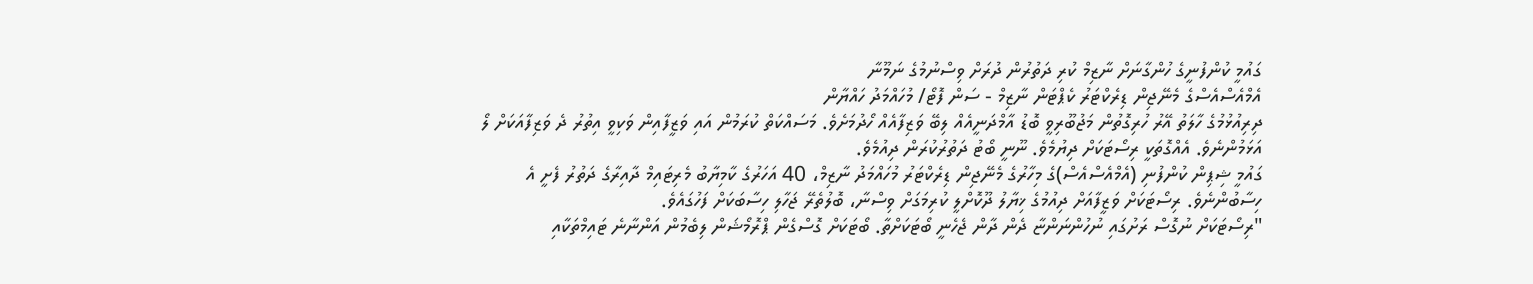ގައުމީ ކުންފުނީގެ ހުންގާނަށް ނާޒިމް ކުރި ދަތުރުން ދުރަށް ވިސްނުމުގެ ނަމޫނާ
އެމްއެސްއެސްގެ މެނޭޖިން ޑިރެކްޓަރު ކެޕްޓަން ނާޒިމް - ސަން ފޮޓޯ/ މުހައްމަދު ހައްޔާން
ދިރިއުޅުމުގެ ހާލަތު އޭރު ހުރިގޮތުން މަޖުބޫރިވީ ބޮޑު އާމްދަނީއެއް ލިބޭ ވަޒިފާއެއް ހޯދުމަށެވެ. މަސައްކަތް ކުރަމުން އައި ވަޒީފާއިން ވަކިވީ އިތުރު ދެ ވަޒިފާއަކަށް ލޯ އަޅަމުންނެވެ. އެއްގޮތަކީ ރިސޯޓަކަށް ދިޔުމެވެ. ނޫނީ ބޯޓު ދަތުރުކުރަން ދިއުމެވެ.
ގައުމީ ޝިޕިން ކުންފުނި (އެމްއެސްއެސް)ގެ މިހާރުގެ މެނޭޖިން ޑިރެކްޓަރު މުހައްމަދު ނާޒިމް، 40 އަހަރުގެ ކާމިޔާބު މެރިޓައިމް ދާއިރާގެ ދަތުރު ފެށީ އެ ހިސާބުންނެވެ. ރިސޯޓަކަށް ވަޒީފާއަށް ދިއުމުގެ ޚިޔާލު ދޫކޮށްލީ ކުރިމަގަށް ވިސްނާ، ބޮލުތެރޭ ޖަހާލި ހިސާބަކަށް ފަހުގައެވެ.
"ރިސޯޓަކަށް ނުގޮސް ރަށުގައި ނުހުންނަންޏާ ދެން ދާން ޖެހެނީ ބޯޓަކަށްތާ. ބޯޓަކަށް ގޮސްގެން ޕްރޮމޯޝަން ލިބެމުން އަންނާނެ ޓައިމްތަކާއި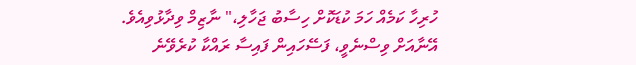ހުރިހާ ކަމެއް ހަމަ ކުޑަކޮށް ހިސާބު ޖަހާލި،" ނާޒިމް ވިދާޅުވިއެވެ.
އޭނާއަށް ވިސްނެވީ، ފަސޭހައިން ފައިސާ ރައްކާ ކުރެވޭނެ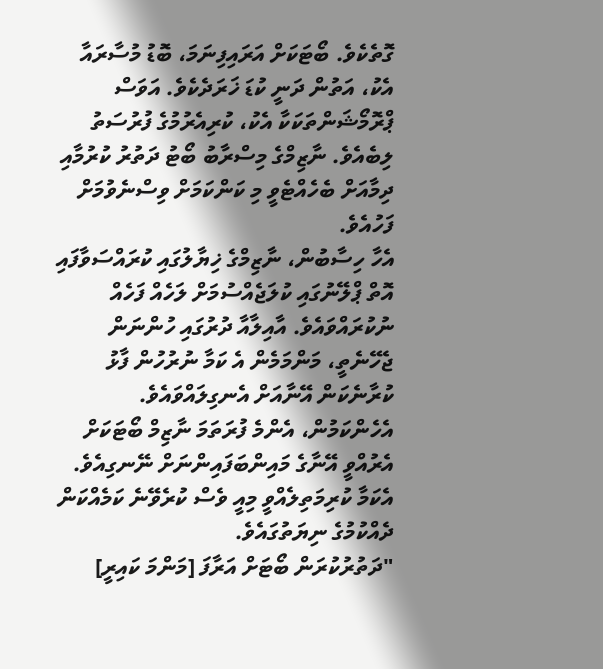ގޮތެކެވެ. ބޯޓަކަށް އަރައިފިނަމަ، ބޮޑު މުސާރައާ އެކު، އަތުން ދަނީ ކުޑަ ޚަރަދެކެވެ. އަވަސް ޕްރޮމޯޝަންތަކަކާ އެކު، ކުރިއެރުމުގެ ފުރުސަތު ލިބެއެވެ. ނާޒިމްގެ މިސްރާބު ބޯޓު ދަތުރު ކުރުމާއި ދިމާއަށް ބެހެއްޓެވީ މި ކަންކަމަށް ވިސްނެވުމަށް ފަހުއެވެ.
އެހާ ހިސާބުން، ނާޒިމްގެ ޚިޔާލުގައި ކުރައްސަވާފައި އޮތް ޕްލޭނުގައި ކުލަޖެއްސުމަށް ލަހެއް ފަހެއް ނުކުރައްވައެވެ. އާއިލާއާ ދުރުގައި ހުންނަން ޖެހޭނެތީ، މަންމަމެން އެ ކަމާ ނުރުހުން ފާޅު ކުރާނެކަން އޭނާއަށް އެނގިލައްވައެވެ. އެހެންކަމުން، އެންމެ ފުރަތަމަ ނާޒިމް ބޯޓަކަށް އެރުއްވީ އޭނާގެ މައިންބަފައިންނަށް ނޭނގިއެވެ. އެކަމާ ކުރިމަތިލެއްވީ މިއީ ވެސް ކުރެވޭނެ ކަމެއްކަން ދެއްކުމުގެ ނިޔަތުގައެވެ.
"ދަތުރުކުރަން ބޯޓަށް އަރާފަ [މަންމަ ކައިރީ]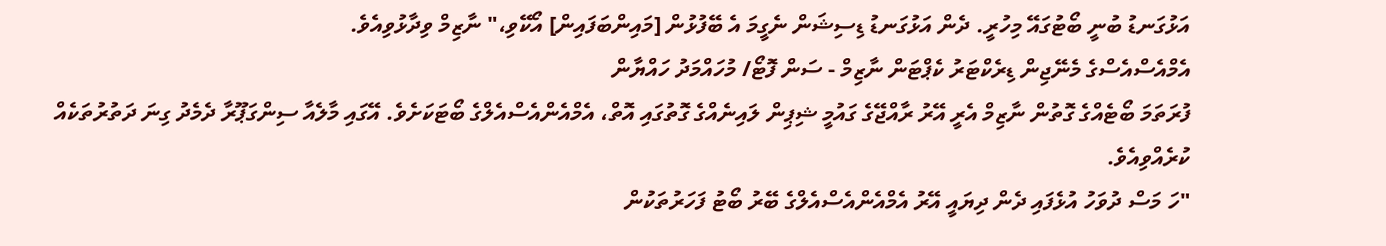އަޅުގަނޑު ބުނީ ބޯޓުގައޭ މިހުރީ. ދެން އަޅުގަނޑު ޑިސިޝަން ނެގީމަ އެ ބޭފުޅުން [މައިންބަފައިން] އޯކޭވި،" ނާޒިމް ވިދާޅުވިއެވެ.
އެމްއެސްއެސްގެ މެނޭޖިން ޑިރެކްޓަރު ކެޕްޓަން ނާޒިމް - ސަން ފޮޓޯ/ މުހައްމަދު ހައްޔާން
ފުރަތަމަ ބޯޓެއްގެ ގޮތުން ނާޒިމް އެރީ އޭރު ރާއްޖޭގެ ގައުމީ ޝިޕިން ލައިނެއްގެ ގޮތުގައި އޮތް، އެމްއެންއެސްއެލްގެ ބޯޓަކަށެވެ. އޭގައި މާލެއާ ސިންގަޕޫރާ ދެމެދު ގިނަ ދަތުރުތަކެއް ކުރެއްވިއެވެ.
"ހަ މަސް ދުވަހު އުޅެފައި ދެން ދިޔައީ އޭރު އެމްއެންއެސްއެލްގެ ބޭރު ބޯޓު ފަހަރުތަކުން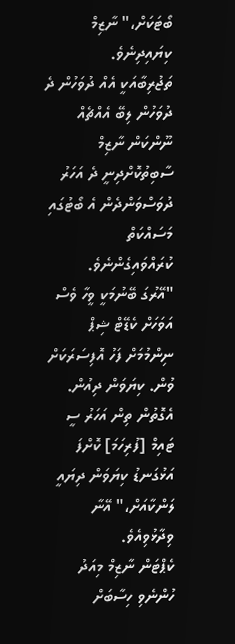ބޯޓަކަށް،" ނާޒިމް ކިޔައިދިނެވެ.
ތަޖުރިބާއަކީ އެއް ދުވަހުން ދެ ދުވަހުން ލިބޭ އެއްޗެއް ނޫންކަން ނާޒިމް ސާބިތުކޮށްދިނީ ދެ އަހަރު ދުވަސްވަންދެން އެ ބޯޓުގައި މަސައްކަތް ކުރައްވައިގެންނެވެ.
"އޭރުގަ ބޭނުމަކީ ވީހާ ވެސް އަވަހަށް ކެޑޭޓް ޝިޕް ނިންމުމަށް ފަހު އޮފިސަރަކަށް ވުން. ކިޔަވަން ދިއުން. އެގޮތުން ތިން އަހަރު ސީ ޓައިމް [ފުރިހަމަ] ކޮށްފަ އަޅުގަނޑު ކިޔަވަން ދިޔައީ ލަންކާއަށް،" އޭނާ ވިދާޅުވިއެވެ.
ކެޕްޓަން ނާޒިމް މިއަދު ހުންނެވި ހިސާބަށް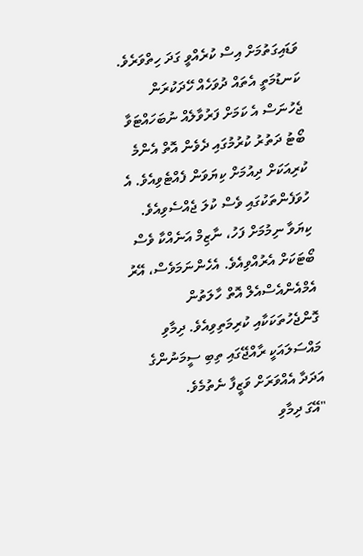ވަޑައިގަތުމަށް އިސް ކުރެއްވީ ގަދަ ހިތްވަރެވެ. ކަނޑުމަތީ އެތައް ދުވަހެއް ހޭދަކުރަން ޖެހުނަސް އެ ކަމަށް ފަރުވާލެއް ނުބަހައްޓަވާ ބޯޓު ދަތުރު ކުރުމުގައި ދެވެން އޮތް އެންމެ ކުރިއަކަށް ދިއުމަށް ކިޔަވަން ފެއްޓެވިއެވެ. އެ ހުވަފެންތަކުގައި ވެސް ކުލަ ޖެއްސެވިއެވެ.
ކިޔަވާ ނިމުމަށް ފަހު، ނާޒިމް އަނެއްކާ ވެސް ބޯޓަކަށް އެރުއްވިއެވެ. އެހެންނަމަވެސް، އޭރު އެމްއެންއެސްއެލް އޮތް ހާލަތުން ގޮންޖެހުތަކަކާއި ކުރިމަތިވިއެވެ. ދިމާވި މައްސަލައަކީ ރާއްޖޭގައި ތިބި ސީމަނުންގެ އަދަދާ އެއްވަރަށް ވަޒީފާ ނެތުމެވެ.
"އޭގަ ދިމާވި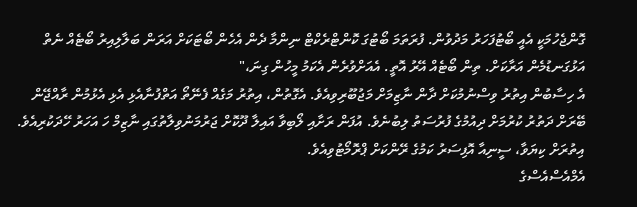ގޮންޖެހުމަކީ އެއީ ބޯޓުފަހަރު މަދުވުން. ފުރަތަމަ ބޯޓުގަ ކޮންޓްރެކްޓް ނިންމާ ދެން އެހެން ބޯޓަކަށް އަރަން ބަލާލިއިރު ބޯޓެއް ނެތް އަޅުގަނޑުމެން އަރާކަށް. ތިން ބޯޓެއް އޭރު އޮތީ. އެއަށްވުރެން އެކަމު މީހުން ގިނަ،"
އެ ހިސާބުން އިތުރު ވިސްނުމުކަށް ދާން ނާޒިމަށް މަޖުބޫރިވިއެވެ. އެގޮތުން، އިތުރު މަގެއް ފެނޭތޯ އަތްފުނާއެޅި އެޅި އެޅުމުން ރާއްޖޭން ބޭރަށް ދަތުރު ކުރުމަށް ދިއުމުގެ ފުރުސަތު ލިބުނެވެ. އުފަން ރަށާއި ލޯބިވާ އައިލާ ދޫކޮށް ޖަރުމަނުވިލާތުގައި ނާޒިމް ހަ އަހަރު ހޭދަކުރިއެވެ. އިތުރަށް ކިޔަވާ، ސީނިއާ އޮފިސަރު ކަމުގެ ރޭންކަށް ޕްރޮމޯޓުވިއެވެ.
އެމްއެސްއެސްގެ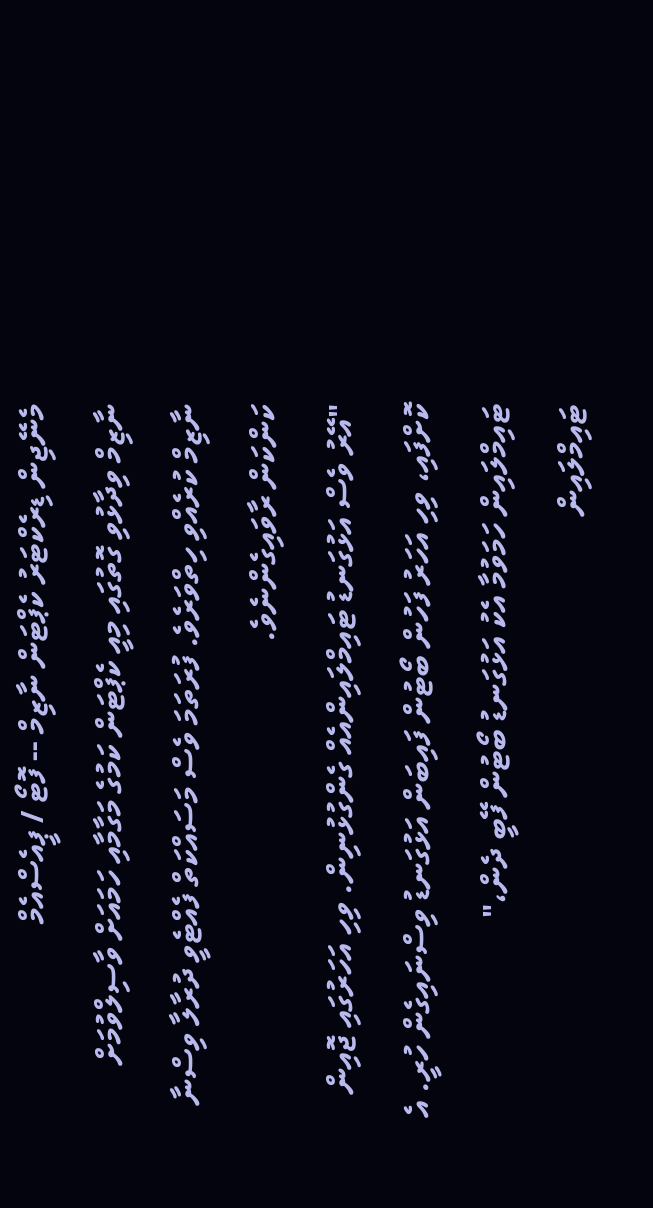މެނޭޖިން ޑިރެކްޓަރު ކެޕްޓަން ނާޒިމް -- ފޮޓޯ / ޕީއެސްއެމް
ނާޒިމް ވިދާޅުވި ގޮތުގައި މިއީ ކެޕްޓަން ކަމުގެ މަގާމާއި ހަމައަށް ވާސިލްވުމަށް ނާޒިމް ކުރެއްވި ހިތްވަރެވެ. ފުރަތަމަ ވެސް މަސައްކަތް ފެއްޓެވީ ދުރާލާ ވިސްނާ ކަންކަން ރާވައިގެންނެވެ.
"އޭރު ވެސް އަޅުގަނޑު ޓައިމްލައިންއެއް ގެންގުޅުނިން. ވިހި އަހަރުގައި ޖޮއިން ކޮށްފައި، ވިހި އަހަރު ފަހުން ބޯޓުން ފައިބަން އަޅުގަނޑު ވިސްނައިގެން ހުރީ. އެ ޓައިމްލައިން ހަމަވުމާ އެކު އަޅުގަނޑު ބޯޓުން ފޭބީ ދެން،"
ޓައިމްލައިން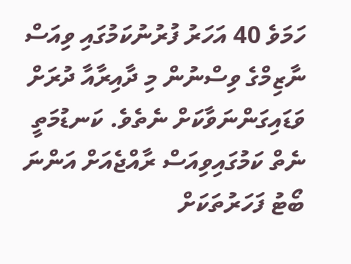ހަމަވެ 40 އަހަރު ފުރުނުކަމުގައި ވިއަސް ނާޒިމްގެ ވިސްނުން މި ދާއިރާއާ ދުރަށް ވަޑައިގަންނަވާކަށް ނެތެވެ. ކަނޑުމަތީ ނެތް ކަމުގައިވިއަސް ރާއްޖެއަށް އަންނަ ބޯޓު ފަހަރުތަކަށް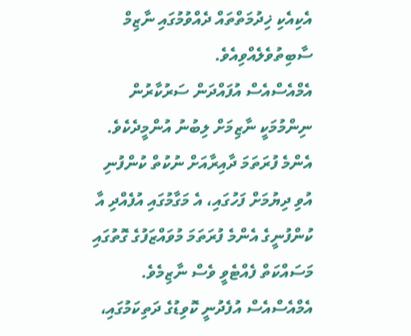އެކިއެކި ޚިދުމަތްތައް ދެއްވުމުގައި ނާޒިމް ސާބިތުވެލެއްވިއެވެ.
އެމްއެސްއެސް އުފައްދަން ސަރުކާރުން ނިންމުމަކީ ނާޒިމަށް ލިބުނު އުންމީދެކެވެ. އެންމެ ފުރަތަމަ ދާއިރާއަށް ނުކުތް ކުންފުނި އުވި ދިޔުމަށް ފަހުގައި، އެ މަގާމުގައި އުފެއްދި އާ ކުންފުނީގެ އެންމެ ފުރަތަމަ މުވައްޒަފުގެ ގޮތުގައި މަސައްކަތް ފެއްޓެވީ ވެސް ނާޒިމެވެ.
އެމްއެސްއެސް އުފެދުނީ ކޮވިޑުގެ ދަތިކަމުގައި،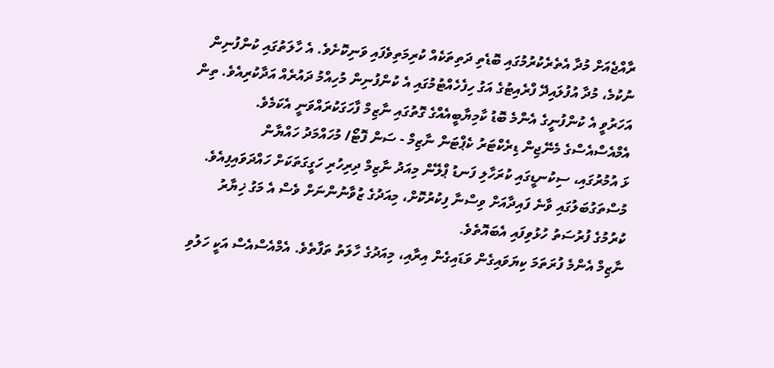ރާއްޖެއަށް މުދާ އެތެރެކުރުމުގައި ބޮޑެތި ދަތިތަކެއް ކުރިމަތިވެފައި ވަނިކޮށެވެ. އެ ހާލަތުގައި ކުންފުނިން ނުކުމެ، މުދާ އުފުލައިދޭ ފްރެއިޓުގެ އަގު ހިފެހެއްޓުމުގައި އެ ކުންފުނިން މުހިއްމު ދައުރެއް އަދާކުރިއެވެ. ތިން އަހަރުވީ އެ ކުންފުނީގެ އެންމެ ބޮޑު ކާމިޔާބީއެއްގެ ގޮތުގައި ނާޒިމް ފާހަގަކުރައްވަނީ އެކަމެވެ.
އެމްއެސްއެސްގެ މެނޭޖިން ޑިރެކްޓަރު ކެޕްޓަން ނާޒިމް - ސަން ފޮޓޯ/ މުހައްމަދު ހައްޔާން
ޅަ އުމުރުގައި، ސިކުނޑީގައި ކުރަހާލި ފަނޑު ޕްލޭން މިއަދު ނާޒިމް ދިރިހުރި ހަގީގަތަކަށް ހައްދަވައިފިއެވެ. މުސްތަގުބަލުގައި ވާނެ ފައިދާއަށް ވިސްނާ ފިކުރުކޮށް، މިއަދުގެ ޒުވާނުންނަށް ވެސް އެ މަގު ޚިޔާރު ކުރުމުގެ ފުރުސަތު ހުޅުވިފައި އެބައޮތެވެ.
ނާޒިމް އެންމެ ފުރަތަމަ ކިޔަވައިގެން ވަޑައިގެން އިރާއި، މިއަދުގެ ހާލަތު ތަފާތެވެ. އެމްއެސްއެސް އަކީ ހަލުވި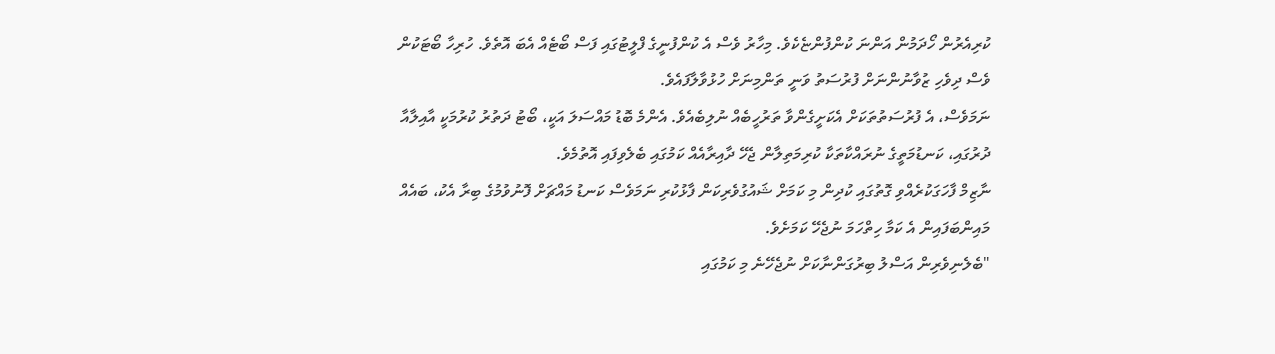ކުރިއެރުން ހޯދަމުން އަންނަ ކުންފުންޏެކެވެ. މިހާރު ވެސް އެ ކުންފުނީގެ ފްލީޓުގައި ފަސް ބޯޓެއް އެބަ އޮތެވެ. ހުރިހާ ބޯޓަކުން ވެސް ދިވެހި ޒުވާނުންނަށް ފުރުސަތު ވަނީ ތަންމިނަށް ހުޅުވާލާފައެވެ.
ނަމަވެސް، އެ ފުރުސަތުތަކަށް އެކަށީގެންވާ ތަރުހީބެއް ނުލިބެއެވެ. އެންމެ ބޮޑު މައްސަލަ އަކީ، ބޯޓު ދަތުރު ކުރުމަކީ އާއިލާއާ ދުރުގައި، ކަނޑުމަތީގެ ނުރައްކާތަކާ ކުރިމަތިލާން ޖެހޭ ދާއިރާއެއް ކަމުގައި ބެލެވިފައި އޮތުމެވެ.
ނާޒިމް ފާހަގަކުރެއްވި ގޮތުގައި ކުދިން މި ކަމަށް ޝައުގުވެރިކަން ފާޅުކުރި ނަމަވެސް ކަނޑު މައްޗަށް ފޮނުވުމުގެ ބިރާ އެކު، ބައެއް މައިންބަފައިން އެ ކަމާ ހިތްހަމަ ނުޖެހޭ ކަމަށެވެ.
"ބެލެނިވެރިން އަސްލު ބިރުގަންނާކަށް ނުޖެހޭނެ މި ކަމުގައި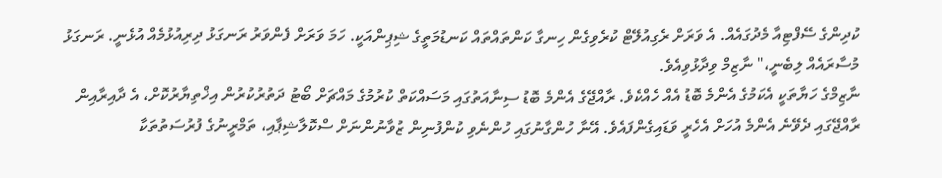ކުދިންގެ ސޭފްޓިއާ މެދުގައެއް. އެ ވަރަށް ރެގިއުލޭޓް ކުރެވިގެން ހިނގާ ކަންތައްތައް ކަނޑުމަތީގެ ޝިޕިންއަކީ. ހަމަ ވަރަށް ފެންވަރު ރަނގަޅު ދިރިއުޅުމެއް އުޅެނީ. ރަނގަޅު މުސާރައެއް ލިބެނީ،" ނާޒިމް ވިދާޅުވިއެވެ.
ނާޒިމްގެ ހަޔާތަކީ އެކަމުގެ އެންމެ ބޮޑު އެއް ހެއްކެވެ. ރާއްޖޭގެ އެންމެ ބޮޑު ސިނާއަތުގައި މަސައްކަތް ކުރުމުގެ މައްޗަށް ބޯޓު ދަތުރުކުރުން އިޚްތިޔާރުކޮށް، އެ ދާއިރާއިން ރާއްޖޭގައި ދެވޭނެ އެންމެ އުހަށް އެހެރީ ވަޑައިގެންފައެވެ. އޭނާ ހުންގާނުގައި ހުންނެވި ކުންފުނިން ޒުވާނުންނަށް ސްކޮލާޝިޕާއި، ތަމްރީނުގެ ފުރުސަތުތަކާ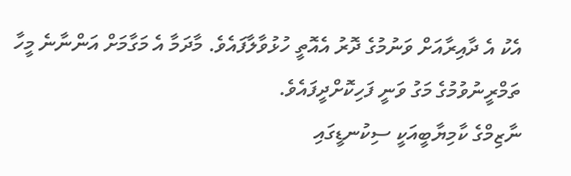އެކު އެ ދާއިރާއަށް ވަނުމުގެ ދޮރު އެއޮތީ ހުޅުވާލާފައެވެ. މާދަމާ އެ މަގާމަށް އަންނާނެ މީހާ ތަމްރީނުވުމުގެ މަގު ވަނީ ފަހިކޮށްދީފައެވެ.
ނާޒިމްގެ ކާމިޔާބީއަކީ ސިކުނޑީގައި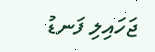ޖަހައިލި ފަނޑު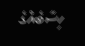ހިސާބެއްގެ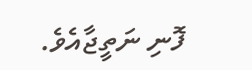ފޮނި ނަތީޖާއެވެ.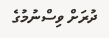ދުރަށް ވިސްނުމުގެ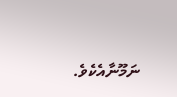ނަމޫނާއެކެވެ.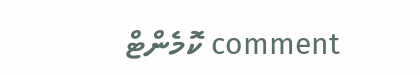comment ކޮމެންޓް